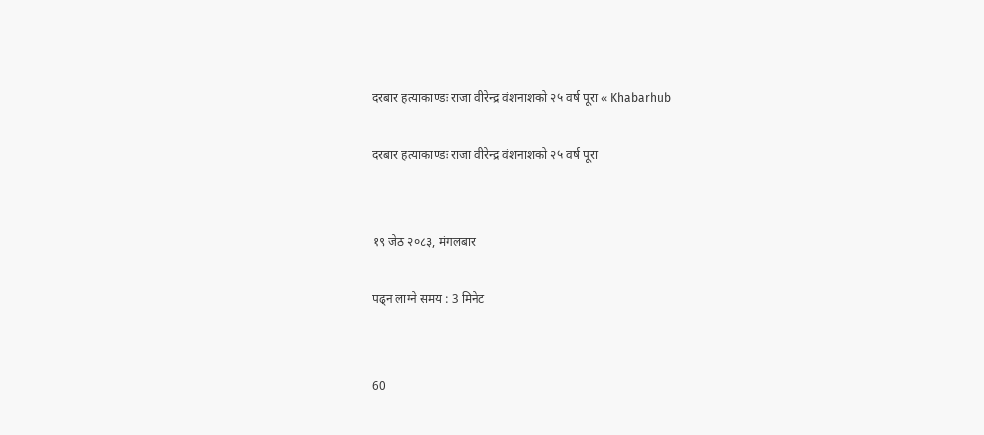दरबार हत्याकाण्डः राजा वीरेन्द्र वंशनाशको २५ वर्ष पूरा « Khabarhub

दरबार हत्याकाण्डः राजा वीरेन्द्र वंशनाशको २५ वर्ष पूरा


१९ जेठ २०८३, मंगलबार

पढ्न लाग्ने समय : 3 मिनेट


60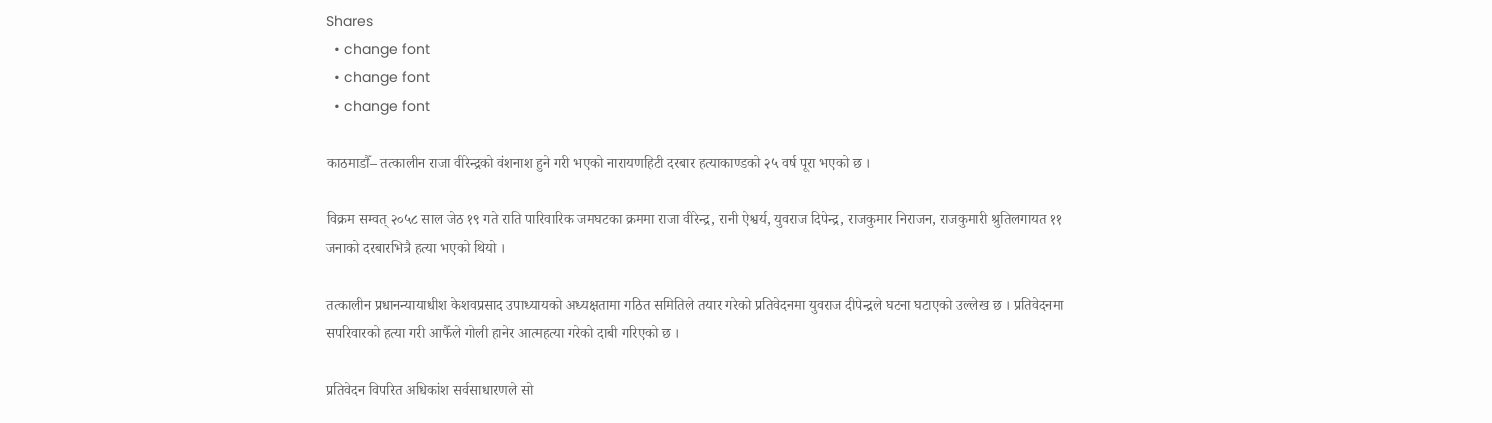Shares
  • change font
  • change font
  • change font

काठमाडौँ– तत्कालीन राजा वीरेन्द्रको वंशनाश हुने गरी भएको नारायणहिटी दरबार हत्याकाण्डको २५ वर्ष पूरा भएको छ ।

विक्रम सम्वत् २०५८ साल जेठ १९ गते राति पारिवारिक जमघटका क्रममा राजा वीरेन्द्र, रानी ऐश्वर्य, युवराज दिपेन्द्र, राजकुमार निराजन, राजकुमारी श्रुतिलगायत ११ जनाको दरबारभित्रै हत्या भएको थियो ।

तत्कालीन प्रधानन्यायाधीश केशवप्रसाद उपाध्यायको अध्यक्षतामा गठित समितिले तयार गरेको प्रतिवेदनमा युवराज दीपेन्द्रले घटना घटाएको उल्लेख छ । प्रतिवेदनमा सपरिवारको हत्या गरी आफैँले गोली हानेर आत्महत्या गरेको दाबी गरिएको छ ।

प्रतिवेदन विपरित अधिकांश सर्वसाधारणले सो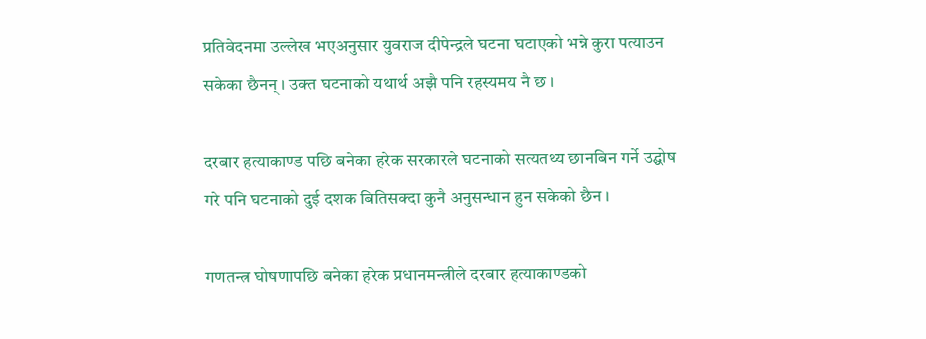प्रतिवेदनमा उल्लेख भएअनुसार युवराज दीपेन्द्रले घटना घटाएको भन्ने कुरा पत्याउन सकेका छैनन् । उक्त घटनाको यथार्थ अझै पनि रहस्यमय नै छ ।

दरबार हत्याकाण्ड पछि बनेका हरेक सरकारले घटनाको सत्यतथ्य छानबिन गर्ने उद्घोष गरे पनि घटनाको दुई दशक बितिसक्दा कुनै अनुसन्धान हुन सकेको छैन ।

गणतन्त्र घोषणापछि बनेका हरेक प्रधानमन्त्रीले दरबार हत्याकाण्डको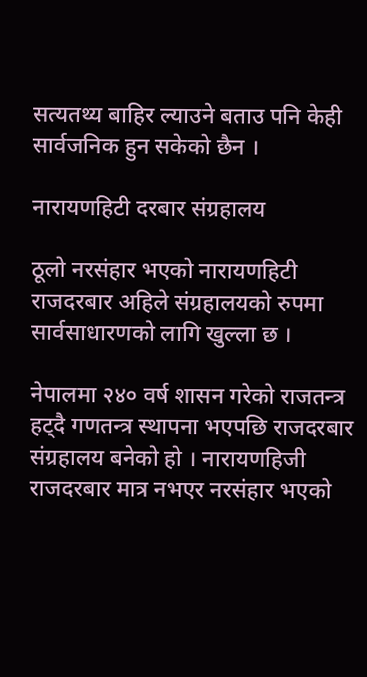सत्यतथ्य बाहिर ल्याउने बताउ पनि केही सार्वजनिक हुन सकेको छैन ।

नारायणहिटी दरबार संग्रहालय

ठूलो नरसंहार भएको नारायणहिटी राजदरबार अहिले संग्रहालयको रुपमा सार्वसाधारणको लागि खुल्ला छ ।

नेपालमा २४० वर्ष शासन गरेको राजतन्त्र हट्दै गणतन्त्र स्थापना भएपछि राजदरबार संग्रहालय बनेको हो । नारायणहिजी राजदरबार मात्र नभएर नरसंहार भएको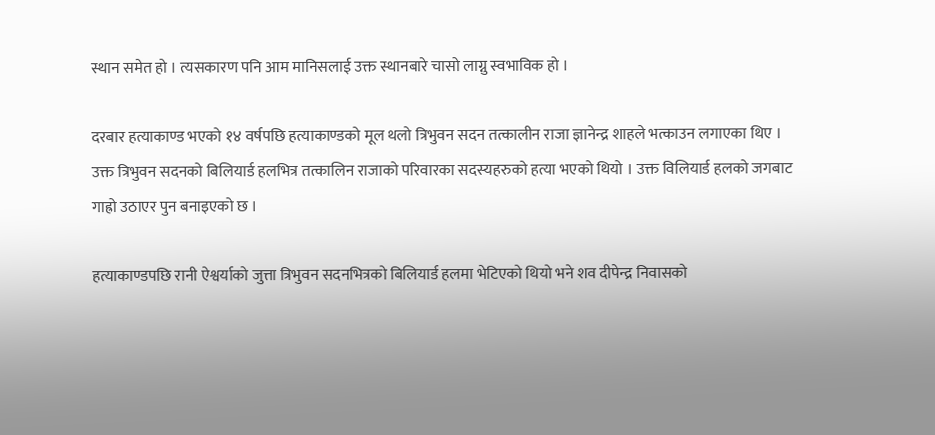स्थान समेत हो । त्यसकारण पनि आम मानिसलाई उक्त स्थानबारे चासो लाग्नु स्वभाविक हो ।

दरबार हत्याकाण्ड भएको १४ वर्षपछि हत्याकाण्डको मूल थलो त्रिभुवन सदन तत्कालीन राजा ज्ञानेन्द्र शाहले भत्काउन लगाएका थिए । उक्त त्रिभुवन सदनको बिलियार्ड हलभित्र तत्कालिन राजाको परिवारका सदस्यहरुको हत्या भएको थियो । उक्त विलियार्ड हलको जगबाट गाह्रो उठाएर पुन बनाइएको छ ।

हत्याकाण्डपछि रानी ऐश्वर्याको जुत्ता त्रिभुवन सदनभित्रको बिलियार्ड हलमा भेटिएको थियो भने शव दीपेन्द्र निवासको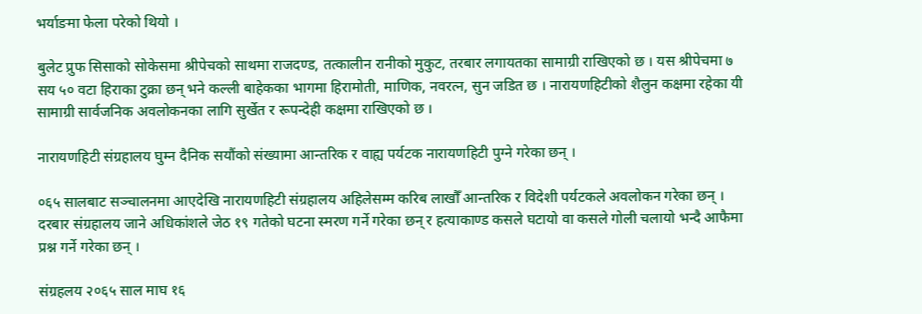भर्या‍ङमा फेला परेको थियो ।

बुलेट प्रुफ सिसाको सोकेसमा श्रीपेचको साथमा राजदण्ड, तत्कालीन रानीको मुकुट, तरबार लगायतका सामाग्री राखिएको छ । यस श्रीपेचमा ७ सय ५० वटा हिराका टुक्रा छन् भने कल्ली बाहेकका भागमा हिरामोती, माणिक, नवरत्न, सुन जडित छ । नारायणहिटीको शैलुन कक्षमा रहेका यी सामाग्री सार्वजनिक अवलोकनका लागि सुर्खेत र रूपन्देही कक्षमा राखिएको छ ।

नारायणहिटी संग्रहालय घुम्न दैनिक सयौंको संख्यामा आन्तरिक र वाह्य पर्यटक नारायणहिटी पुग्ने गरेका छन् ।

०६५ सालबाट सञ्चालनमा आएदेखि नारायणहिटी संग्रहालय अहिलेसम्म करिब लाखौँ आन्तरिक र विदेशी पर्यटकले अवलोकन गरेका छन् । दरबार संग्रहालय जाने अधिकांशले जेठ १९ गतेको घटना स्मरण गर्ने गरेका छन् र हत्याकाण्ड कसले घटायो वा कसले गोली चलायो भन्दै आफैमा प्रश्न गर्ने गरेका छन् ।

संग्रहलय २०६५ साल माघ १६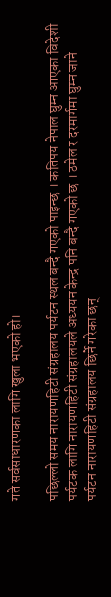गते सर्वसाधारणका लागि खुला भएको हो।

पछिल्लो समय नारायणहिटी संग्रहालय पर्यटन स्थल बन्दै गएको पाइन्छ । कतिपय नेपाल घुम्न आएका विदेशी पर्यटक लागि नारायणहिटी संग्रहालयले अध्ययन केन्द्र पनि बन्दै गएको छ । ठमेल र दरमार्गमा घुम्न जाने पर्यटन नारायणहिटी संग्रहालय छिर्ने गरेका छन्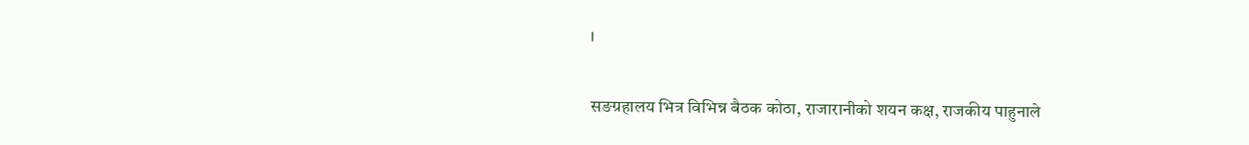।

सङग्रहालय भित्र विभिन्न बैठक कोठा, राजारानीको शयन कक्ष, राजकीय पाहुनाले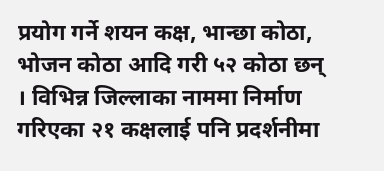प्रयोग गर्ने शयन कक्ष, भान्छा कोठा, भोजन कोठा आदि गरी ५२ कोठा छन् । विभिन्न जिल्लाका नाममा निर्माण गरिएका २१ कक्षलाई पनि प्रदर्शनीमा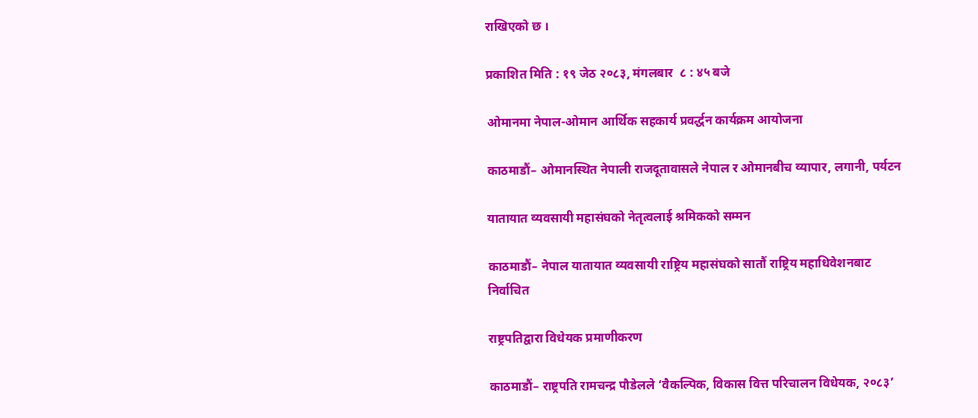राखिएको छ ।

प्रकाशित मिति : १९ जेठ २०८३, मंगलबार  ८ : ४५ बजे

ओमानमा नेपाल-ओमान आर्थिक सहकार्य प्रवर्द्धन कार्यक्रम आयोजना

काठमाडौं– ओमानस्थित नेपाली राजदूतावासले नेपाल र ओमानबीच व्यापार, लगानी, पर्यटन

यातायात व्यवसायी महासंघको नेतृत्वलाई श्रमिकको सम्मन

काठमाडौं– नेपाल यातायात व्यवसायी राष्ट्रिय महासंघको सातौं राष्ट्रिय महाधिवेशनबाट निर्वाचित

राष्ट्रपतिद्वारा विधेयक प्रमाणीकरण

काठमाडौं– राष्ट्रपति रामचन्द्र पौडेलले ‘वैकल्पिक, विकास वित्त परिचालन विधेयक, २०८३’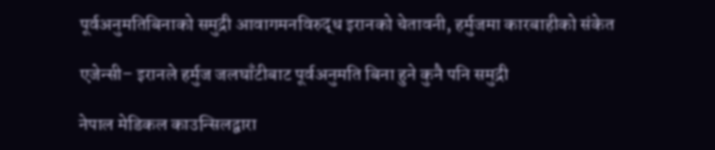पूर्वअनुमतिबिनाको समुद्री आवागमनविरुद्ध इरानको चेतावनी, हर्मुजमा कारबाहीको संकेत

एजेन्सी– इरानले हर्मुज जलघाँटीबाट पूर्वअनुमति बिना हुने कुनै पनि समुद्री

नेपाल मेडिकल काउन्सिलद्वारा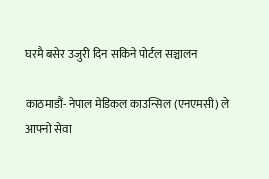घरमै बसेर उजुरी दिन सकिने पोर्टल सञ्चालन

काठमाडौं- नेपाल मेडिकल काउन्सिल (एनएमसी) ले आफ्नो सेवा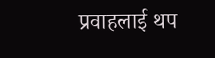प्रवाहलाई थप